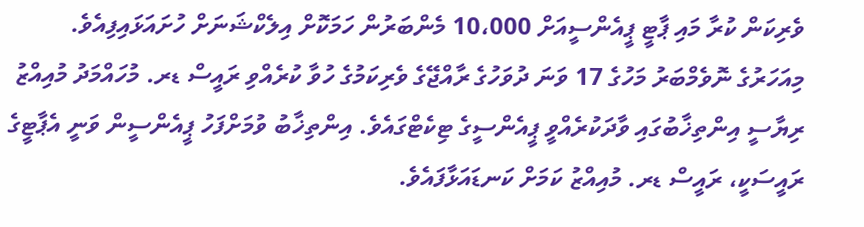ވެރިކަން ކުރާ މައި ޕާޓީ ޕީއެންސީއަށް 10،000 މެންބަރުން ހަމަކޮށް އިލެކްޝަނަށް ހުށައަޅައިފިއެވެ.
މިއަހަރުގެ ނޮވެމްބަރު މަހުގެ 17 ވަނަ ދުވަހުގެ ރާއްޖޭގެ ވެރިކަމުގެ ހުވާ ކުރެއްވި ރައީސް ޑރ. މުހައްމަދު މުއިއްޒު ރިޔާސީ އިންތިޚާބުގައި ވާދަކުރެއްވީ ޕީއެންސީގެ ޓިކެޓްގައެވެ. އިންތިޚާބު ވުމަށްފަހު ޕީއެންސީން ވަނީ އެޕާޓީގެ ރައީސަކީ، ރައީސް ޑރ. މުއިއްޒު ކަމަށް ކަނޑައަޅާފައެވެ.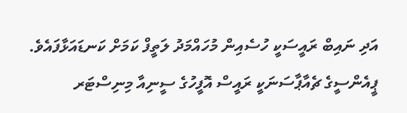އަދި ނައިބް ރައީސަކީ ހުސެއިން މުހައްމަދު ލަތީފް ކަމަށް ކަނޑައަޅާފައެވެ. ޕީއެންސީގެ ޗެއާޕާސަނަކީ ރައީސް އޮފީހުގެ ސީނިއާ މިނިސްޓަރ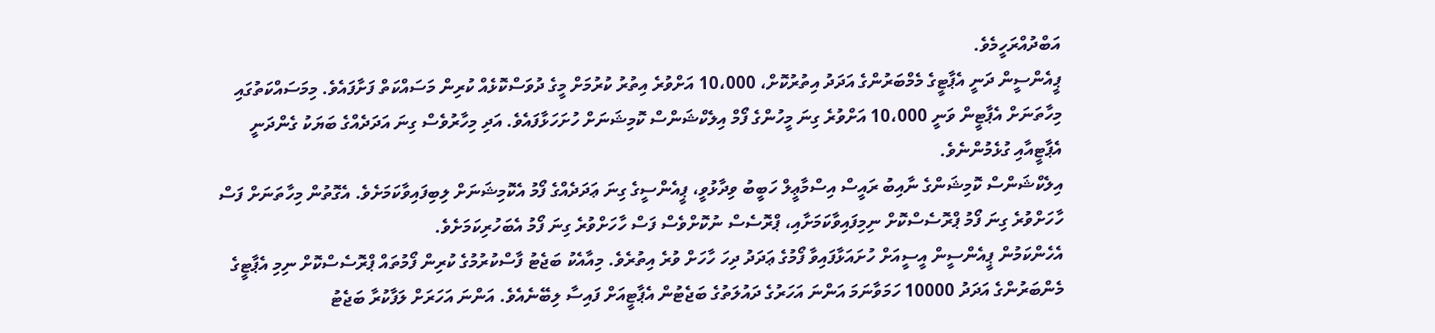އަބްދުއްރަހީމެވެ.
ޕީއެންސީން ދަނީ އެޕާޓީގެ މެމްބަރުންގެ އަދަދު އިތުރުކޮށް، 10،000 އަށްވުރެ އިތުރު ކުރުމަށް މީގެ ދުވަސްކޮޅެއް ކުރިން މަސައްކަތް ފަށާފައެވެ. މިމަސައްކަތުގައި މިހާތަނަށް އެޕާޓީން ވަނީ 10،000 އަށްވުރެ ގިނަ މީހުންގެ ފޯމް އިލެކްޝަންސް ކޮމިޝަނަށް ހުށަހަޅާފައެވެ. އަދި މިހާރުވެސް ގިނަ އަދަދެއްގެ ބަޔަކު ގެންދަނީ އެޕާޓީއާއި ގުޅެމުންނެވެ.
އިލެކްޝަންސް ކޮމިޝަންގެ ނާއިބު ރައީސް އިސްމާޢީލް ހަބީބު ވިދާޅުވީ، ޕީއެންސީގެ ގިނަ ޢަދަދެއްގެ ފޯމު އެކޮމިޝަނަށް ލިބިފައިވާކަމަށެވެ. އެގޮތުން މިހާތަނަށް ފަސް ހާހަށްވުރެ ގިނަ ފޯމު ޕްރޮސެސްކޮށް ނިމިފައިވާކަމަށާއި، ޕްރޮސެސް ނުކޮށްވެސް ފަސް ހާހަށްވުރެ ގިނަ ފޯމު އެބަހުރިކަމަށެވެ.
އެހެންކަމުން ޕީއެންސީން އީސީއަށް ހުށައަޅާފައިވާ ފޯމުގެ ޢަދަދު ދިހަ ހާހަށް ވުރެ އިތުރެވެ. މިއާއެކު ބަޖެޓު ފާސްކުރުމުގެ ކުރިން ފޯމުތައް ޕްރޮސެސްކޮށް ނިމި އެޕާޓީގެ މެންބަރުންގެ އަދަދު 10000 ހަމަވާނަމަ އަންނަ އަހަރުގެ ދައުލަތުގެ ބަޖެޓުން އެޕާޓީއަށް ފައިސާ ލިބޭނެއެވެ. އަންނަ އަހަރަށް ލަފާކުރާ ބަޖެޓު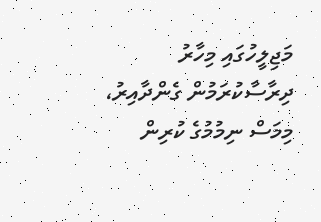މަޖިލީހުގައި މިހާރު ދިރާސާކުރަމުން ގެންދާއިރު، މިމަސް ނިމުމުގެ ކުރިން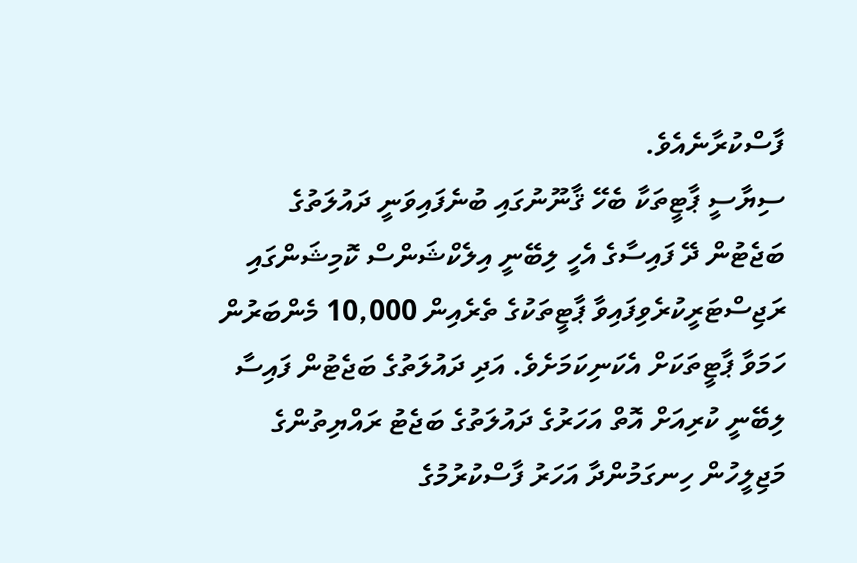ފާސްކުރާނެއެވެ.
ސިޔާސީ ޕާޓީތަކާ ބެހޭ ޤާނޫނުގައި ބުނެފައިވަނީ ދައުލަތުގެ ބަޖެޓުން ދޭ ފައިސާގެ އެހީ ލިބޭނީ އިލެކްޝަންސް ކޮމިޝަންގައި ރަޖިސްޓަރީކުރެވިފައިވާ ޕާޓީތަކުގެ ތެރެއިން 10,000 މެންބަރުން ހަމަވާ ޕާޓީތަކަށް އެކަނިކަމަށެވެ. އަދި ދައުލަތުގެ ބަޖެޓުން ފައިސާ ލިބޭނީ ކުރިއަށް އޮތް އަހަރުގެ ދައުލަތުގެ ބަޖެޓު ރައްޔިތުންގެ މަޖިލީހުން ހިނގަމުންދާ އަހަރު ފާސްކުރުމުގެ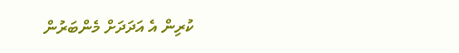ކުރިން އެ އަދަދަށް މެންބަރުން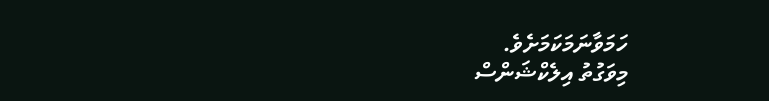ހަމަވާނަމަކަމަށެވެ.
މިވަގުތު އިލެކްޝަންސް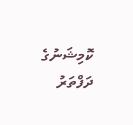ކޮމިޝަނުގެ ދަފްތަރު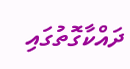ދައްކާގޮތުގައި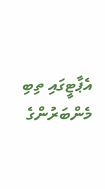އެޕާޓީގައި ތިބި މެންބަރުންގެ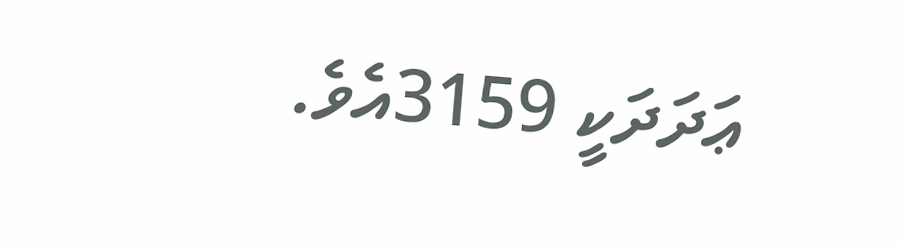ޢަދަދަކީ 3159އެވެ.